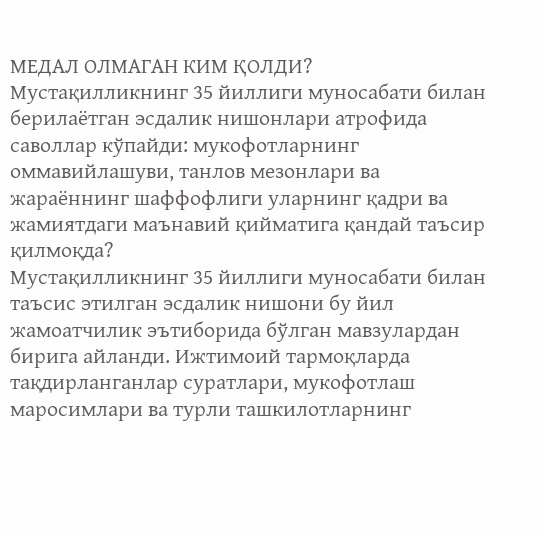МЕДАЛ ОЛМАГАН КИМ ҚОЛДИ?
Мустақилликнинг 35 йиллиги муносабати билан берилаётган эсдалик нишонлари атрофида саволлар кўпайди: мукофотларнинг оммавийлашуви, танлов мезонлари ва жараённинг шаффофлиги уларнинг қадри ва жамиятдаги маънавий қийматига қандай таъсир қилмоқда?
Мустақилликнинг 35 йиллиги муносабати билан таъсис этилган эсдалик нишони бу йил жамоатчилик эътиборида бўлган мавзулардан бирига айланди. Ижтимоий тармоқларда тақдирланганлар суратлари, мукофотлаш маросимлари ва турли ташкилотларнинг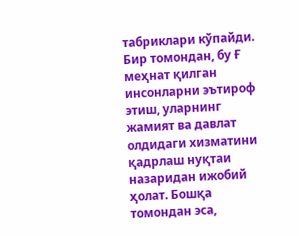табриклари кўпайди. Бир томондан, бу Ғ меҳнат қилган инсонларни эътироф этиш, уларнинг жамият ва давлат олдидаги хизматини қадрлаш нуқтаи назаридан ижобий ҳолат. Бошқа томондан эса,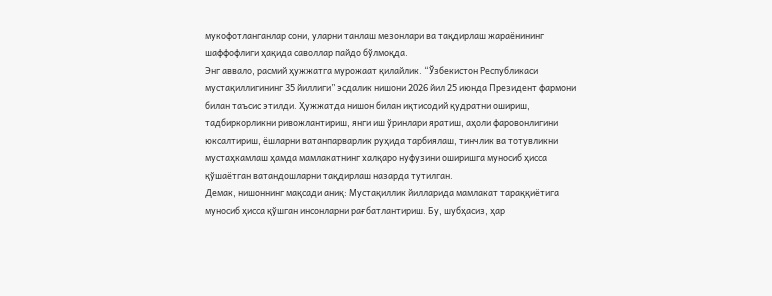мукофотланганлар сони, уларни танлаш мезонлари ва тақдирлаш жараёнининг шаффофлиги ҳақида саволлар пайдо бўлмоқда.
Энг аввало, расмий ҳужжатга мурожаат қилайлик. “Ўзбекистон Республикаси мустақиллигининг 35 йиллиги” эсдалик нишони 2026 йил 25 июнда Президент фармони билан таъсис этилди. Ҳужжатда нишон билан иқтисодий қудратни ошириш, тадбиркорликни ривожлантириш, янги иш ўринлари яратиш, аҳоли фаровонлигини юксалтириш, ёшларни ватанпарварлик руҳида тарбиялаш, тинчлик ва тотувликни мустаҳкамлаш ҳамда мамлакатнинг халқаро нуфузини оширишга муносиб ҳисса қўшаётган ватандошларни тақдирлаш назарда тутилган.
Демак, нишоннинг мақсади аниқ: Мустақиллик йилларида мамлакат тараққиётига муносиб ҳисса қўшган инсонларни рағбатлантириш. Бу, шубҳасиз, ҳар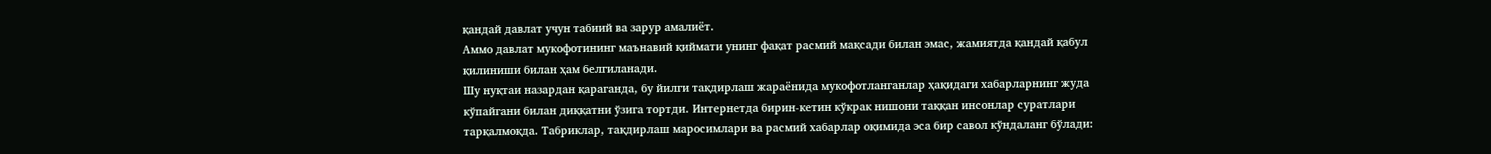қандай давлат учун табиий ва зарур амалиёт.
Аммо давлат мукофотининг маънавий қиймати унинг фақат расмий мақсади билан эмас, жамиятда қандай қабул қилиниши билан ҳам белгиланади.
Шу нуқтаи назардан қараганда, бу йилги тақдирлаш жараёнида мукофотланганлар ҳақидаги хабарларнинг жуда кўпайгани билан диққатни ўзига тортди. Интернетда бирин-кетин кўкрак нишони таққан инсонлар суратлари тарқалмоқда. Табриклар, тақдирлаш маросимлари ва расмий хабарлар оқимида эса бир савол кўндаланг бўлади: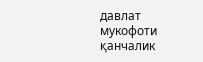давлат мукофоти қанчалик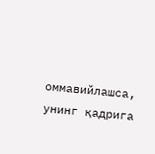оммавийлашса, унинг қадрига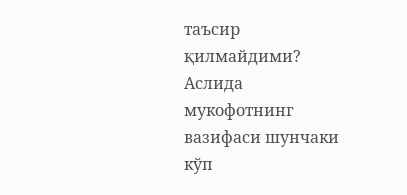таъсир қилмайдими?
Аслида мукофотнинг вазифаси шунчаки кўп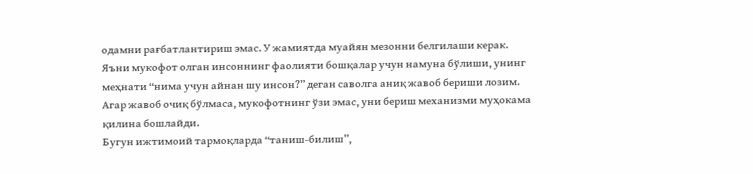одамни рағбатлантириш эмас. У жамиятда муайян мезонни белгилаши керак. Яъни мукофот олган инсоннинг фаолияти бошқалар учун намуна бўлиши, унинг меҳнати “нима учун айнан шу инсон?” деган саволга аниқ жавоб бериши лозим.
Агар жавоб очиқ бўлмаса, мукофотнинг ўзи эмас, уни бериш механизми муҳокама қилина бошлайди.
Бугун ижтимоий тармоқларда “таниш-билиш”,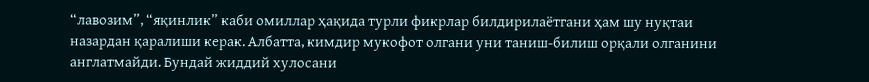“лавозим”, “яқинлик” каби омиллар ҳақида турли фикрлар билдирилаётгани ҳам шу нуқтаи назардан қаралиши керак. Албатта, кимдир мукофот олгани уни таниш-билиш орқали олганини англатмайди. Бундай жиддий хулосани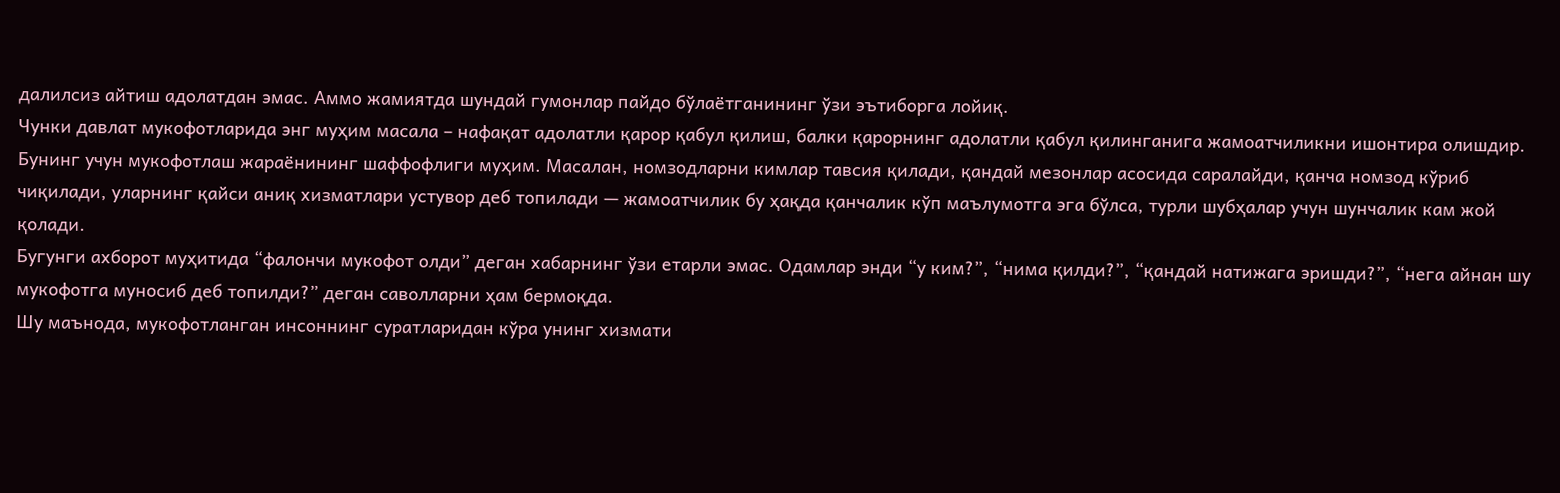далилсиз айтиш адолатдан эмас. Аммо жамиятда шундай гумонлар пайдо бўлаётганининг ўзи эътиборга лойиқ.
Чунки давлат мукофотларида энг муҳим масала – нафақат адолатли қарор қабул қилиш, балки қарорнинг адолатли қабул қилинганига жамоатчиликни ишонтира олишдир.
Бунинг учун мукофотлаш жараёнининг шаффофлиги муҳим. Масалан, номзодларни кимлар тавсия қилади, қандай мезонлар асосида саралайди, қанча номзод кўриб чиқилади, уларнинг қайси аниқ хизматлари устувор деб топилади — жамоатчилик бу ҳақда қанчалик кўп маълумотга эга бўлса, турли шубҳалар учун шунчалик кам жой қолади.
Бугунги ахборот муҳитида “фалончи мукофот олди” деган хабарнинг ўзи етарли эмас. Одамлар энди “у ким?”, “нима қилди?”, “қандай натижага эришди?”, “нега айнан шу мукофотга муносиб деб топилди?” деган саволларни ҳам бермоқда.
Шу маънода, мукофотланган инсоннинг суратларидан кўра унинг хизмати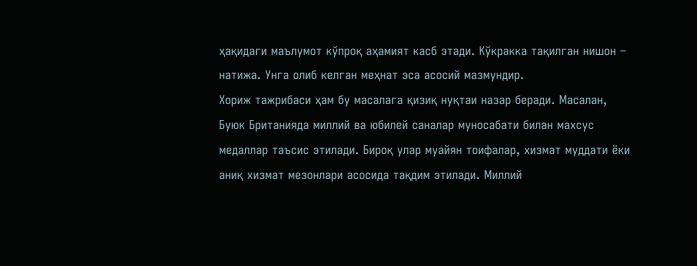ҳақидаги маълумот кўпроқ аҳамият касб этади. Кўкракка тақилган нишон – натижа. Унга олиб келган меҳнат эса асосий мазмундир.
Хориж тажрибаси ҳам бу масалага қизиқ нуқтаи назар беради. Масалан, Буюк Британияда миллий ва юбилей саналар муносабати билан махсус медаллар таъсис этилади. Бироқ улар муайян тоифалар, хизмат муддати ёки аниқ хизмат мезонлари асосида тақдим этилади. Миллий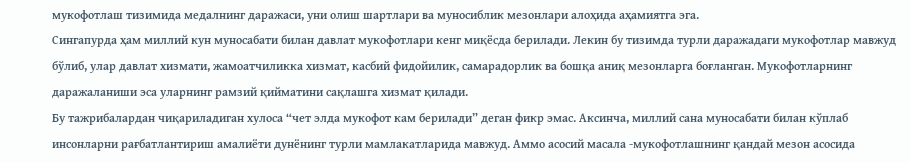мукофотлаш тизимида медалнинг даражаси, уни олиш шартлари ва муносиблик мезонлари алоҳида аҳамиятга эга.
Сингапурда ҳам миллий кун муносабати билан давлат мукофотлари кенг миқёсда берилади. Лекин бу тизимда турли даражадаги мукофотлар мавжуд бўлиб, улар давлат хизмати, жамоатчиликка хизмат, касбий фидойилик, самарадорлик ва бошқа аниқ мезонларга боғланган. Мукофотларнинг даражаланиши эса уларнинг рамзий қийматини сақлашга хизмат қилади.
Бу тажрибалардан чиқариладиган хулоса “чет элда мукофот кам берилади” деган фикр эмас. Аксинча, миллий сана муносабати билан кўплаб инсонларни рағбатлантириш амалиёти дунёнинг турли мамлакатларида мавжуд. Аммо асосий масала -мукофотлашнинг қандай мезон асосида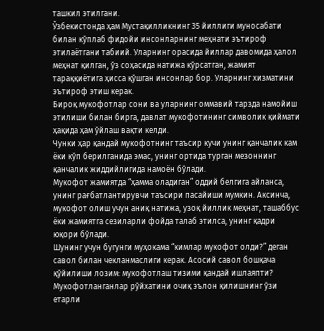ташкил этилгани.
Ўзбекистонда ҳам Мустақилликнинг 35 йиллиги муносабати билан кўплаб фидойи инсонларнинг меҳнати эътироф этилаётгани табиий. Уларнинг орасида йиллар давомида ҳалол меҳнат қилган, ўз соҳасида натижа кўрсатган, жамият тараққиётига ҳисса қўшган инсонлар бор. Уларнинг хизматини эътироф этиш керак.
Бироқ мукофотлар сони ва уларнинг оммавий тарзда намойиш этилиши билан бирга, давлат мукофотининг символик қиймати ҳақида ҳам ўйлаш вақти келди.
Чунки ҳар қандай мукофотнинг таъсир кучи унинг қанчалик кам ёки кўп берилганида эмас, унинг ортида турган мезоннинг қанчалик жиддийлигида намоён бўлади.
Мукофот жамиятда “ҳамма оладиган” оддий белгига айланса, унинг рағбатлантирувчи таъсири пасайиши мумкин. Аксинча, мукофот олиш учун аниқ натижа, узоқ йиллик меҳнат, ташаббус ёки жамиятга сезиларли фойда талаб этилса, унинг қадри юқори бўлади.
Шунинг учун бугунги муҳокама “кимлар мукофот олди?” деган савол билан чекланмаслиги керак. Асосий савол бошқача қўйилиши лозим: мукофотлаш тизими қандай ишлаяпти?
Мукофотланганлар рўйхатини очиқ эълон қилишнинг ўзи етарли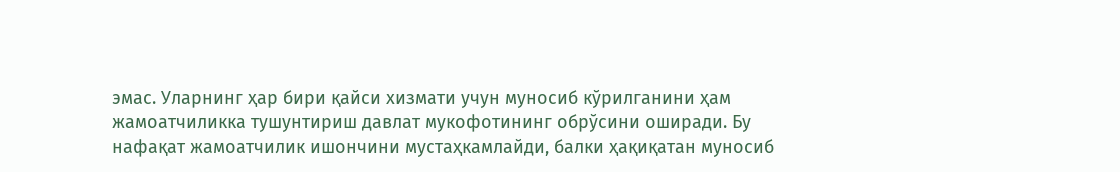эмас. Уларнинг ҳар бири қайси хизмати учун муносиб кўрилганини ҳам жамоатчиликка тушунтириш давлат мукофотининг обрўсини оширади. Бу нафақат жамоатчилик ишончини мустаҳкамлайди, балки ҳақиқатан муносиб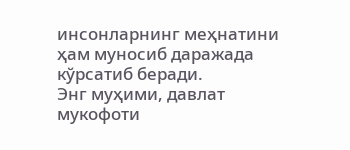инсонларнинг меҳнатини ҳам муносиб даражада кўрсатиб беради.
Энг муҳими, давлат мукофоти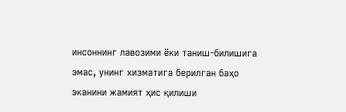инсоннинг лавозими ёки таниш-билишига эмас, унинг хизматига берилган баҳо эканини жамият ҳис қилиши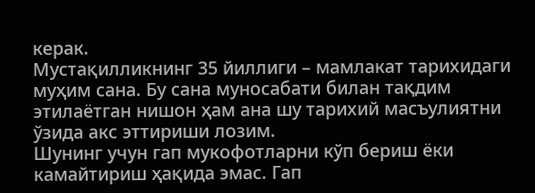керак.
Мустақилликнинг 35 йиллиги – мамлакат тарихидаги муҳим сана. Бу сана муносабати билан тақдим этилаётган нишон ҳам ана шу тарихий масъулиятни ўзида акс эттириши лозим.
Шунинг учун гап мукофотларни кўп бериш ёки камайтириш ҳақида эмас. Гап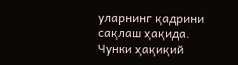уларнинг қадрини сақлаш ҳақида.
Чунки ҳақиқий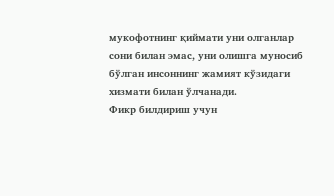мукофотнинг қиймати уни олганлар сони билан эмас, уни олишга муносиб бўлган инсоннинг жамият кўзидаги хизмати билан ўлчанади.
Фикр билдириш учун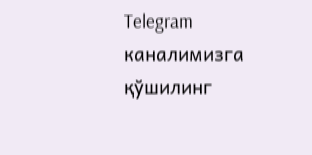Telegram каналимизга қўшилинг